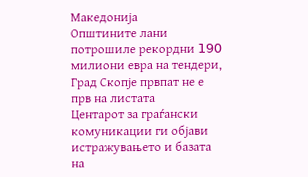Македонија
Општините лани потрошиле рекордни 𝟣𝟫𝟢 милиони евра на тендери, Град Скопје првпат не е прв на листата
Центарот за граѓански комуникации ги објави истражувањето и базата на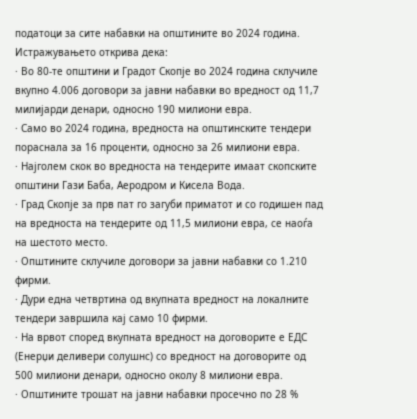податоци за сите набавки на општините во 2024 година.
Истражувањето открива дека:
· Во 80-те општини и Градот Скопје во 2024 година склучиле вкупно 4.006 договори за јавни набавки во вредност од 11,7 милијарди денари, односно 190 милиони евра.
· Само во 2024 година, вредноста на општинските тендери пораснала за 16 проценти, односно за 26 милиони евра.
· Најголем скок во вредноста на тендерите имаат скопските општини Гази Баба, Аеродром и Кисела Вода.
· Град Скопје за прв пат го загуби приматот и со годишен пад на вредноста на тендерите од 11,5 милиони евра, се наоѓа на шестото место.
· Општините склучиле договори за јавни набавки со 1.210 фирми.
· Дури една четвртина од вкупната вредност на локалните тендери завршила кај само 10 фирми.
· На врвот според вкупната вредност на договорите е ЕДС (Енерџи деливери солушнс) со вредност на договорите од 500 милиони денари, односно околу 8 милиони евра.
· Општините трошат на јавни набавки просечно по 28 %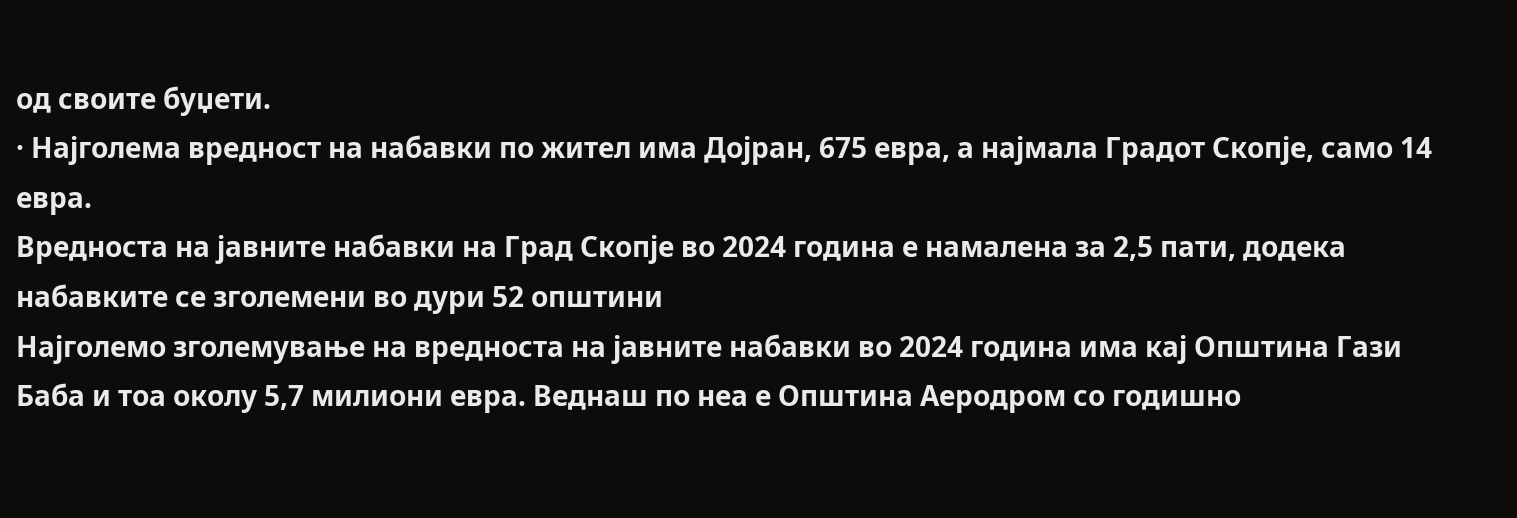од своите буџети.
· Најголема вредност на набавки по жител има Дојран, 675 евра, а најмала Градот Скопје, само 14 евра.
Вредноста на јавните набавки на Град Скопје во 2024 година е намалена за 2,5 пати, додека набавките се зголемени во дури 52 општини
Најголемо зголемување на вредноста на јавните набавки во 2024 година има кај Општина Гази Баба и тоа околу 5,7 милиони евра. Веднаш по неа е Општина Аеродром со годишно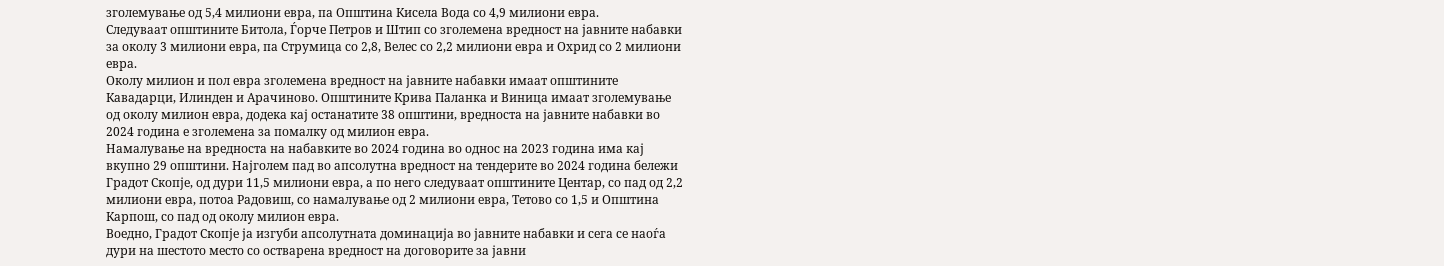зголемување од 5,4 милиони евра, па Општина Кисела Вода со 4,9 милиони евра.
Следуваат општините Битола, Ѓорче Петров и Штип со зголемена вредност на јавните набавки за околу 3 милиони евра, па Струмица со 2,8, Велес со 2,2 милиони евра и Охрид со 2 милиони евра.
Околу милион и пол евра зголемена вредност на јавните набавки имаат општините Кавадарци, Илинден и Арачиново. Општините Крива Паланка и Виница имаат зголемување од околу милион евра, додека кај останатите 38 општини, вредноста на јавните набавки во 2024 година е зголемена за помалку од милион евра.
Намалување на вредноста на набавките во 2024 година во однос на 2023 година има кај вкупно 29 општини. Најголем пад во апсолутна вредност на тендерите во 2024 година бележи Градот Скопје, од дури 11,5 милиони евра, а по него следуваат општините Центар, со пад од 2,2 милиони евра, потоа Радовиш, со намалување од 2 милиони евра, Тетово со 1,5 и Општина Карпош, со пад од околу милион евра.
Воедно, Градот Скопје ја изгуби апсолутната доминација во јавните набавки и сега се наоѓа дури на шестото место со остварена вредност на договорите за јавни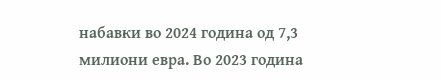набавки во 2024 година од 7,3 милиони евра. Во 2023 година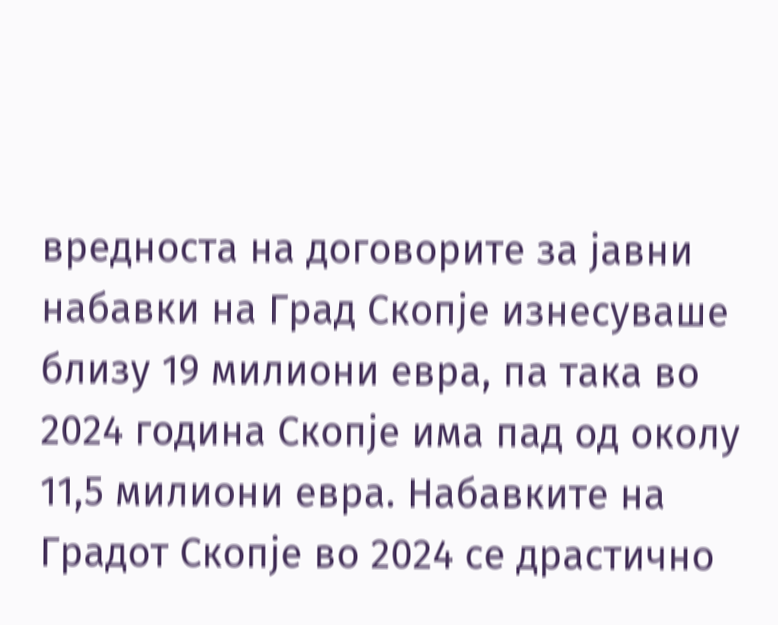вредноста на договорите за јавни набавки на Град Скопје изнесуваше близу 19 милиони евра, па така во 2024 година Скопје има пад од околу 11,5 милиони евра. Набавките на Градот Скопје во 2024 се драстично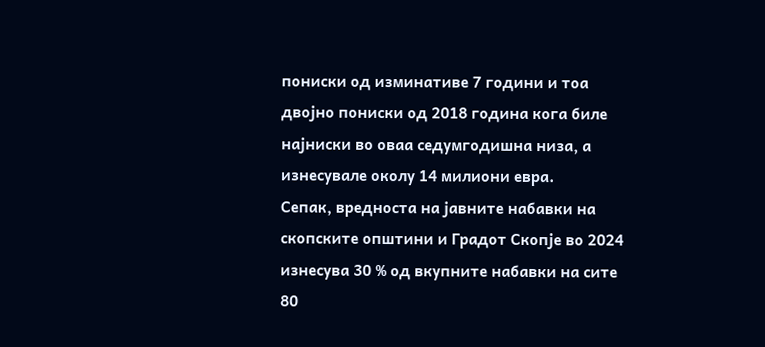пониски од изминативе 7 години и тоа двојно пониски од 2018 година кога биле најниски во оваа седумгодишна низа, а изнесувале околу 14 милиони евра.
Сепак, вредноста на јавните набавки на скопските општини и Градот Скопје во 2024 изнесува 30 % од вкупните набавки на сите 80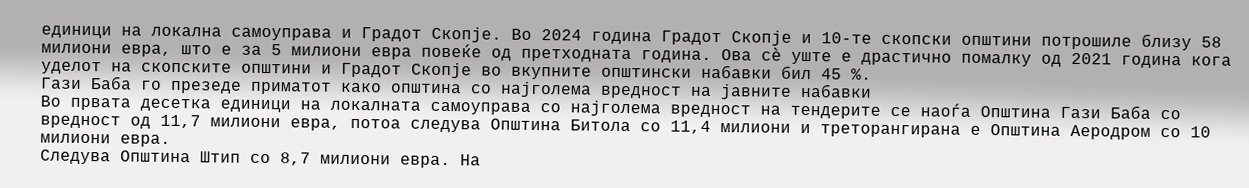единици на локална самоуправа и Градот Скопје. Во 2024 година Градот Скопје и 10-те скопски општини потрошиле близу 58 милиони евра, што е за 5 милиони евра повеќе од претходната година. Ова сè уште е драстично помалку од 2021 година кога уделот на скопските општини и Градот Скопје во вкупните општински набавки бил 45 %.
Гази Баба го презеде приматот како општина со најголема вредност на јавните набавки
Во првата десетка единици на локалната самоуправа со најголема вредност на тендерите се наоѓа Општина Гази Баба со вредност од 11,7 милиони евра, потоа следува Општина Битола со 11,4 милиони и треторангирана е Општина Аеродром со 10 милиони евра.
Следува Општина Штип со 8,7 милиони евра. На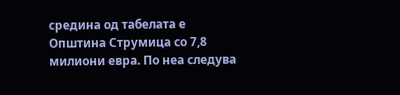средина од табелата е Општина Струмица со 7,8 милиони евра. По неа следува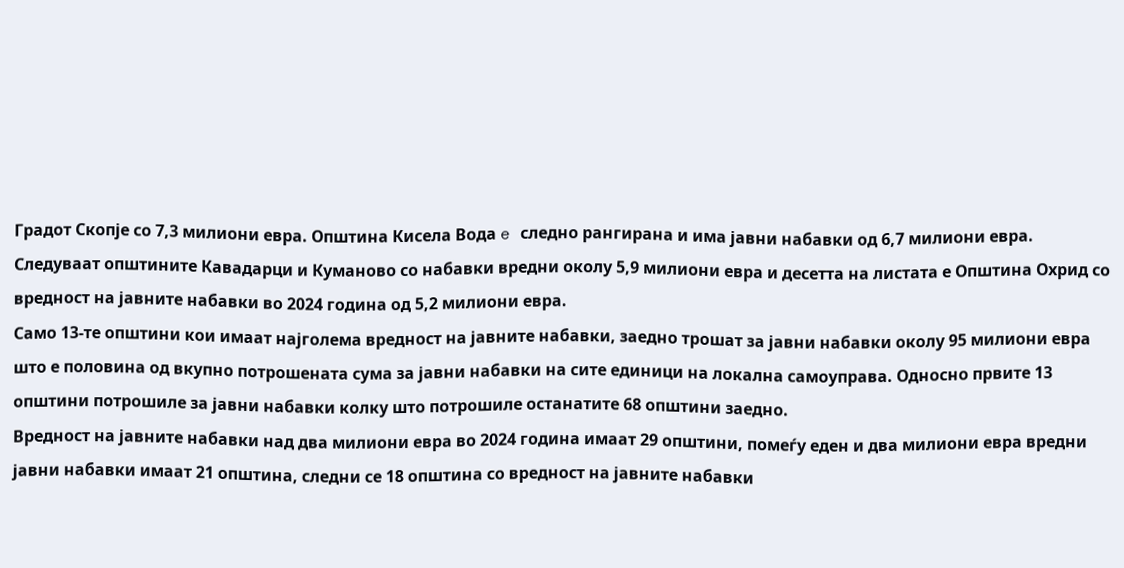Градот Скопје со 7,3 милиони евра. Општина Кисела Вода e следно рангирана и има јавни набавки од 6,7 милиони евра. Следуваат општините Кавадарци и Куманово со набавки вредни околу 5,9 милиони евра и десетта на листата е Општина Охрид со вредност на јавните набавки во 2024 година од 5,2 милиони евра.
Само 13-те општини кои имаат најголема вредност на јавните набавки, заедно трошат за јавни набавки околу 95 милиони евра што е половина од вкупно потрошената сума за јавни набавки на сите единици на локална самоуправа. Односно првите 13 општини потрошиле за јавни набавки колку што потрошиле останатите 68 општини заедно.
Вредност на јавните набавки над два милиони евра во 2024 година имаат 29 општини, помеѓу еден и два милиони евра вредни јавни набавки имаат 21 општина, следни се 18 општина со вредност на јавните набавки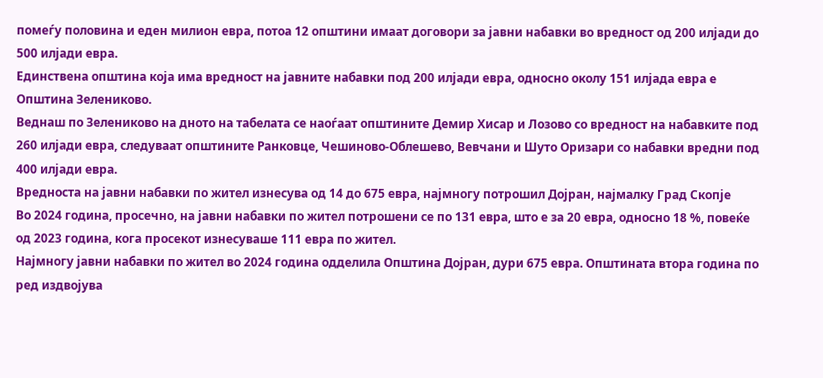помеѓу половина и еден милион евра, потоа 12 општини имаат договори за јавни набавки во вредност од 200 илјади до 500 илјади евра.
Единствена општина која има вредност на јавните набавки под 200 илјади евра, односно околу 151 илјада евра е Општина Зелениково.
Веднаш по Зелениково на дното на табелата се наоѓаат општините Демир Хисар и Лозово со вредност на набавките под 260 илјади евра, следуваат општините Ранковце, Чешиново-Облешево, Вевчани и Шуто Оризари со набавки вредни под 400 илјади евра.
Вредноста на јавни набавки по жител изнесува од 14 до 675 евра, најмногу потрошил Дојран, најмалку Град Скопје
Во 2024 година, просечно, на јавни набавки по жител потрошени се по 131 евра, што е за 20 евра, односно 18 %, повеќе од 2023 година, кога просекот изнесуваше 111 евра по жител.
Најмногу јавни набавки по жител во 2024 година одделила Општина Дојран, дури 675 евра. Општината втора година по ред издвојува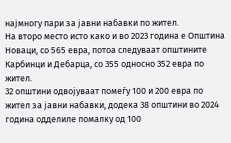најмногу пари за јавни набавки по жител.
На второ место исто како и во 2023 година е Општина Новаци, со 565 евра, потоа следуваат општините Карбинци и Дебарца, со 355 односно 352 евра по жител.
32 општини одвојуваат помеѓу 100 и 200 евра по жител за јавни набавки, додека 38 општини во 2024 година одделиле помалку од 100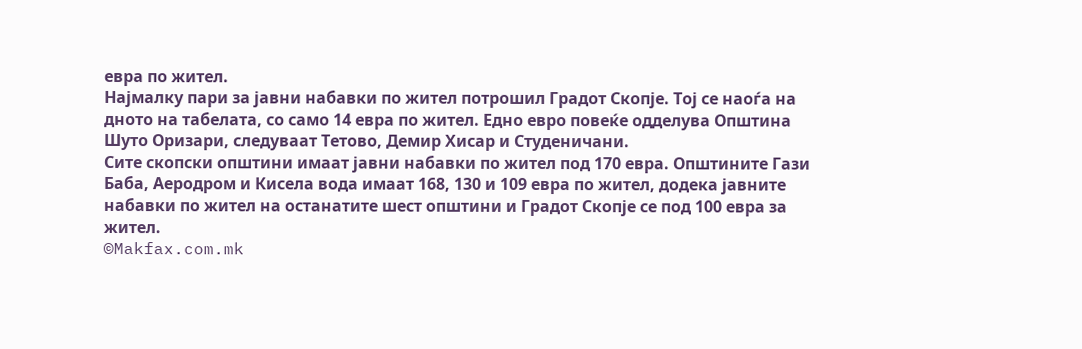евра по жител.
Најмалку пари за јавни набавки по жител потрошил Градот Скопје. Тој се наоѓа на дното на табелата, со само 14 евра по жител. Едно евро повеќе одделува Општина Шуто Оризари, следуваат Тетово, Демир Хисар и Студеничани.
Сите скопски општини имаат јавни набавки по жител под 170 евра. Општините Гази Баба, Аеродром и Кисела вода имаат 168, 130 и 109 евра по жител, додека јавните набавки по жител на останатите шест општини и Градот Скопје се под 100 евра за жител.
©Makfax.com.mk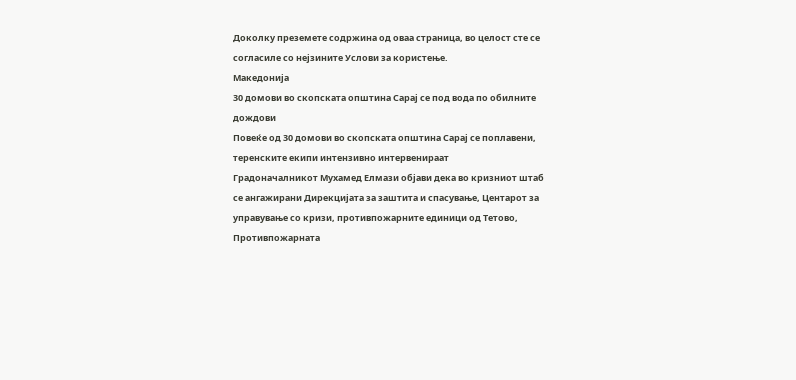Доколку преземете содржина од оваа страница, во целост сте се согласиле со нејзините Услови за користење.
Македонија
30 домови во скопската општина Сарај се под вода по обилните дождови
Повеќе од 30 домови во скопската општина Сарај се поплавени, теренските екипи интензивно интервенираат
Градоначалникот Мухамед Елмази објави дека во кризниот штаб се ангажирани Дирекцијата за заштита и спасување, Центарот за управување со кризи, противпожарните единици од Тетово, Противпожарната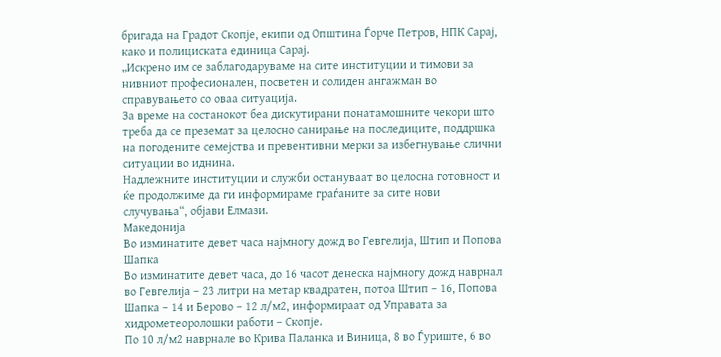бригада на Градот Скопје, екипи од Општина Ѓорче Петров, НПК Сарај, како и полициската единица Сарај.
„Искрено им се заблагодаруваме на сите институции и тимови за нивниот професионален, посветен и солиден ангажман во справувањето со оваа ситуација.
За време на состанокот беа дискутирани понатамошните чекори што треба да се преземат за целосно санирање на последиците, поддршка на погодените семејства и превентивни мерки за избегнување слични ситуации во иднина.
Надлежните институции и служби остануваат во целосна готовност и ќе продолжиме да ги информираме граѓаните за сите нови случувања“, објави Елмази.
Македонија
Во изминатите девет часа најмногу дожд во Гевгелија, Штип и Попова Шапка
Во изминатите девет часа, до 16 часот денеска најмногу дожд наврнал во Гевгелија – 23 литри на метар квадратен, потоа Штип – 16, Попова Шапка – 14 и Берово – 12 л/м2, информираат од Управата за хидрометеоролошки работи – Скопје.
По 10 л/м2 наврнале во Крива Паланка и Виница, 8 во Ѓуриште, 6 во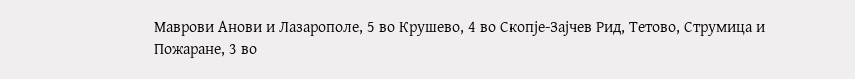Маврови Анови и Лазарополе, 5 во Крушево, 4 во Скопје-Зајчев Рид, Тетово, Струмица и Пожаране, 3 во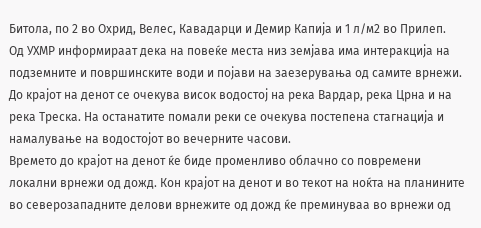Битола, по 2 во Охрид, Велес, Кавадарци и Демир Капија и 1 л/м2 во Прилеп.
Од УХМР информираат дека на повеќе места низ земјава има интеракција на подземните и површинските води и појави на заезерувања од самите врнежи. До крајот на денот се очекува висок водостој на река Вардар, река Црна и на река Треска. На останатите помали реки се очекува постепена стагнација и намалување на водостојот во вечерните часови.
Времето до крајот на денот ќе биде променливо облачно со повремени локални врнежи од дожд. Кон крајот на денот и во текот на ноќта на планините во северозападните делови врнежите од дожд ќе преминуваа во врнежи од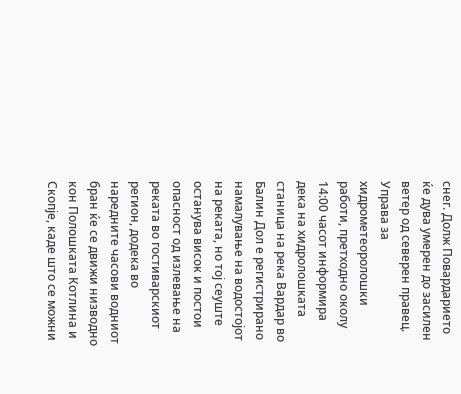снег. Долж Повардарието ќе дува умерен до засилен ветер од северен правец.
Управа за хидрометеоролошки работи, претходно околу 14:00 часот информира дека на хидролошката станица на река Вардар во Балин Дол е регистрирано намалување на водостојот на реката, но тој сеуште останува висок и постои опасност од излевање на реката во гостиварскиот регион, додека во наредните часови водниот бран ќе се движи низводно кон Полошката Котлина и Скопје, каде што се можни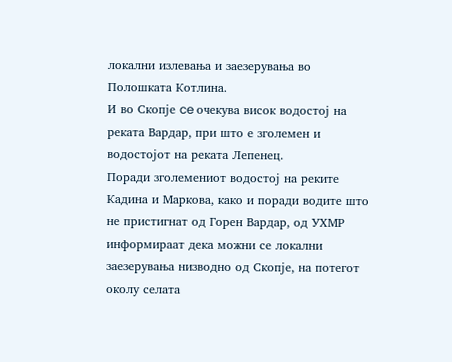локални излевања и заезерувања во Полошката Котлина.
И во Скопје ce очекува висок водостој на реката Вардар, при што е зголемен и водостојот на реката Лепенец.
Поради зголемениот водостој на реките Кадина и Маркова, како и поради водите што не пристигнат од Горен Вардар, од УХМР информираат дека можни се локални заезерувања низводно од Скопје, на потегот околу селата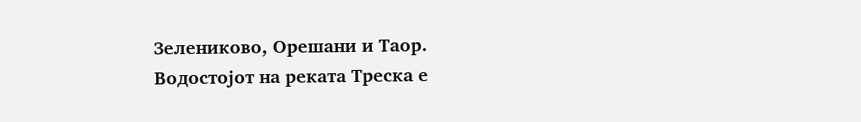Зелениково, Орешани и Таор.
Водостојот на реката Треска е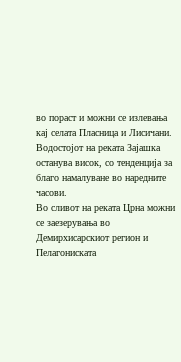во пораст и можни се излевања кај селата Пласница и Лисичани. Водостојот на реката Зајашка останува висок, со тенденција за благо намалуване во наредните часови.
Во сливот на реката Црна можни се заезерувања во Демирхисарскиот регион и Пелагониската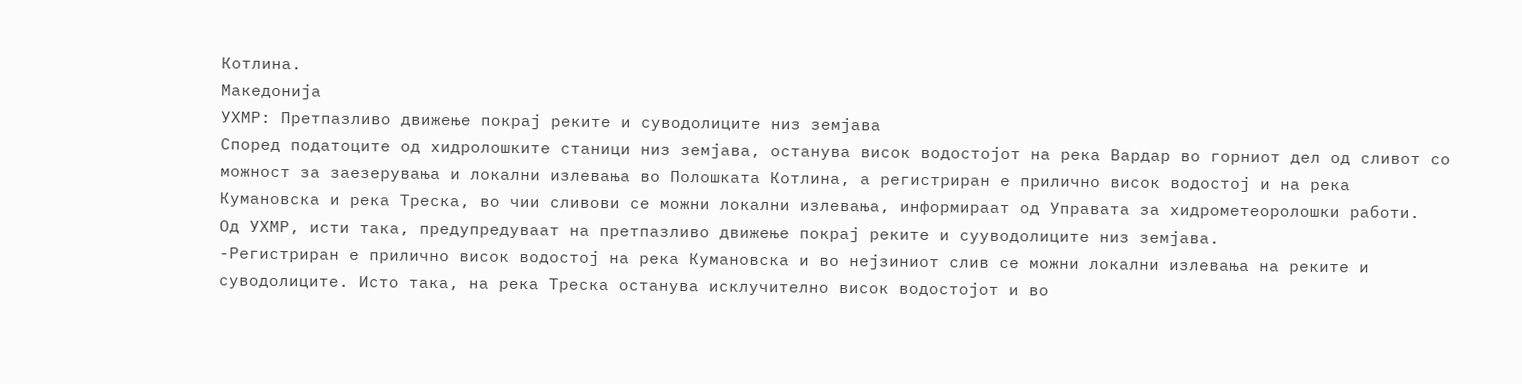Котлина.
Македонија
УХМР: Претпазливо движење покрај реките и суводолиците низ земјава
Според податоците од хидролошките станици низ земјава, останува висок водостојот на река Вардар во горниот дел од сливот со можност за заезерувања и локални излевања во Полошката Котлина, а регистриран е прилично висок водостој и на река Кумановска и река Треска, во чии сливови се можни локални излевања, информираат од Управата за хидрометеоролошки работи.
Од УХМР, исти така, предупредуваат на претпазливо движење покрај реките и сууводолиците низ земјава.
-Регистриран е прилично висок водостој на река Кумановска и во нејзиниот слив се можни локални излевања на реките и суводолиците. Исто така, на река Треска останува исклучително висок водостојот и во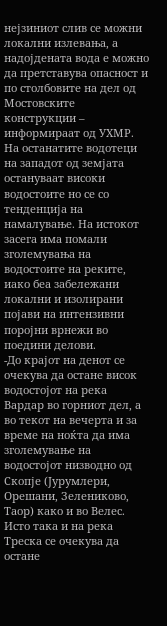нејзиниот слив се можни локални излевања, а надојдената вода е можно да претставува опасност и по столбовите на дел од Мостовските конструкции – информираат од УХМР.
На останатите водотеци на западот од земјата остануваат високи водостоите но се со тенденција на намалување. На истокот засега има помали зголемувања на водостоите на реките, иако беа забележани локални и изолирани појави на интензивни поројни врнежи во поедини делови.
-До крајот на денот се очекува да остане висок водостојот на река Вардар во горниот дел, а во текот на вечерта и за време на ноќта да има зголемување на водостојот низводно од Скопје (Јурумлери, Орешани, Зелениково, Таор) како и во Велес. Исто така и на река Треска се очекува да остане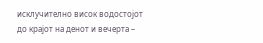исклучително висок водостојот до крајот на денот и вечерта –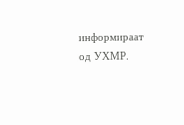информираат од УХМР.